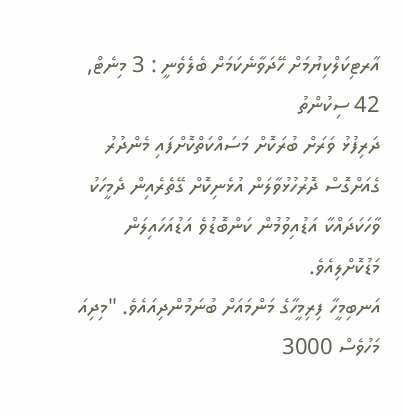އާރޓިކަލްކިޔުމަށް ހޭދަވާނެކަމަށް ބެލެވެނީ : 3 މިނެޓް, 42 ސިކުންތު
ދަރިފުޅު ވަރަށް ބުރަކޮށް މަސައްކަތްކޮށްފައި މެންދުރު ގެއަށްގޮސް ދޮރުހުޅުވާލަން އުޅެނިކޮށް ގޭތެރެއިން ދެމީހަކު ވާހަކަދައްކާ އަޑުއިވުމުން ކަންބޮޑުވެ އަޑުއަހައިލަން މަޑުކޮށްލިއެވެ.
އަނބިމީހާ ފިރިމީހާގެ މަންމައަށް ބުނަމުންދިއައެވެ. "މިދިއަ މަހުވެސް 3000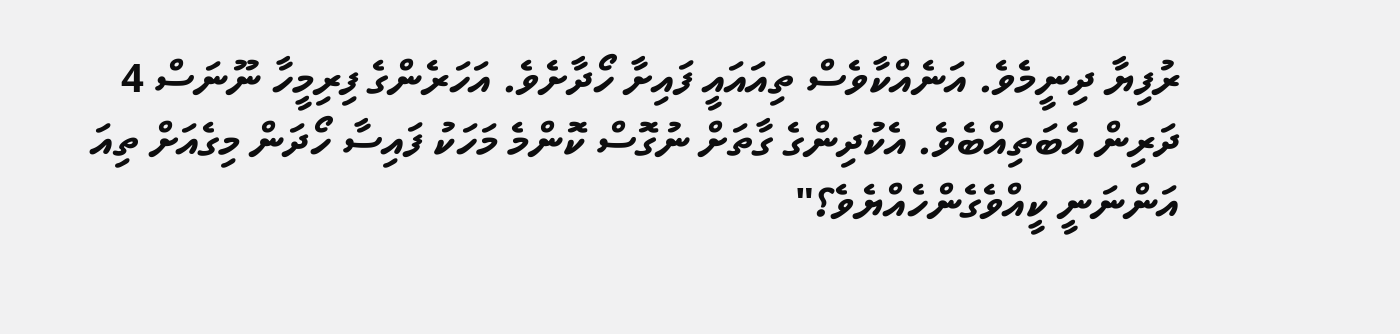ރުފިޔާ ދިނީމެވެ. އަނެއްކާވެސް ތިއައައީ ފައިށާ ހޯދާށެވެ. އަހަރެންގެ ފިރިމީހާ ނޫނަސް 4 ދަރިން އެބަތިއްބެވެ. އެކުދިންގެ ގާތަށް ނުގޮސް ކޮންމެ މަހަކު ފައިސާ ހޯދަން މިގެއަށް ތިއަ އަންނަނީ ކީއްވެގެންހެއްޔެވެ؟"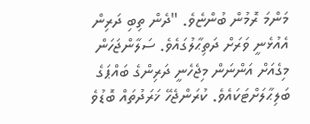މަންމަ ރޮމުން ބުންޏެވެ. "ދެން ތިބި ދަރިން އެއުޅެނީ ވަރަށް ދަތިޙާލުގައެވެ. ސަލާންޖަހަން މިގެއަށް އަންނަން މިޖެހެނީ ދަރިންގެ ބައްޕަގެ ބަލިޙާލަށްޓަކައެވެ. ކުރަންޖެހޭ ޚަރަދުތައް ބޮޑުވެ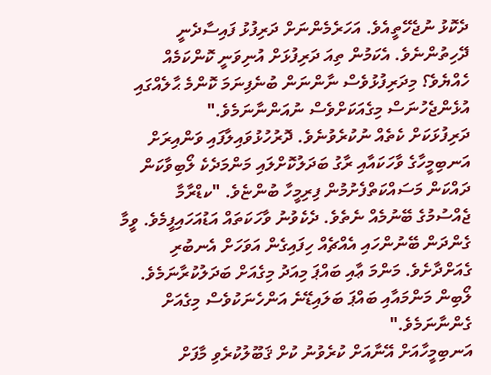ދެކޮޅު ނުޖެހޭތީއެވެ. އަހަރެމެންނަށް ދަރިފުޅު ފައިސާދެނީ ދޭހިތުންނެވެ. އެކަމުން ތިއަ ދަރިފުޅަށް އުނިވަނީ ކޮންކަމެއް ހެއްޔެވެ؟ މިދަރިފުޅުވެސް ނާންނަން ބުނެފިނަމަ ކޮންމެ ޙާލެއްގައި އުޅެންޖެހުނަސް މިގެއަކަށްވެސް ނުއަންނާނަމެވެ."
ދަރިފުޅަކަށް ކެތެއް ނުކުރެވުނެވެ. ދޮރުހުޅުވައިލާފައި ވަންއިރަށް އަނބިމީހާގެ ވާހަކައާއި ރާގު ބަދަލުކޮށްލައި މަންމަދެކެ ލޯބިވާކަން ދައްކަން މަސައްކަތްފެށުމުން ފިރިމީހާ ބުންޏެވެ. "ކޑްރާމާ ޖެއްސުމުގެ ބޭނުމެއް ނެތެވެ. ދެކެވުނު ވާހަކަތައް އަޑުއަހައިފީމެވެ. ވީމާ ގެންދަން ބޭނުންހައި އެއްޗެއް ހިފައިގެން އަވަހަށް އެނބުރި ގެއަށްދާށެވެ. މަންމަ ޢާއި ބައްޕަ މިއަދު މިގެއަށް ބަދަލުކުރާނަމެވެ. ލޯބިން މަންމައާއި ބައްޕަ ބަލައިޑޭނެ އަންހެނަކުވެސް މިގެއަށް ގެންނާނަމެވެ."
އަނބިމީހާއަށް އޭނާއަށް ކުރެވުނު ކުށް ޤަބޫލުކުރެވި މާފަށް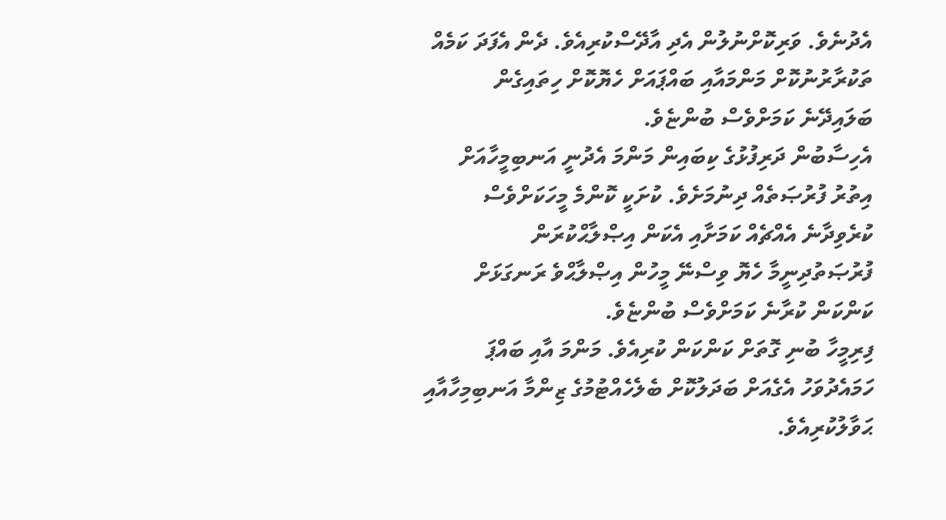އެދުނެވެ. ވަރިކޮށްނުލުން އެދި އާދޭސްކުރިއެވެ. ދެން އެފަދަ ކަމެއް ތަކުރާރުނުކޮށް މަންމައާއި ބައްޕައަށް ހެޔޮކޮށް ހިތައިގެން ބަލައިދޭނެ ކަމަށްވެސް ބުންޏެވެ.
އެހިސާބުން ދަރިފުޅުގެ ކިބައިން މަންމަ އެދުނީ އަނބިމީހާއަށް އިތުރު ފުރުޞަތެއް ދިނުމަށެވެ. ކުށަކީ ކޮންމެ މީހަކަށްވެސް ކުރެވިދާނެ އެއްޗެއް ކަމަށާއި އެކަން އިޞްލާޙްކުރަން ފުރުޞަތުދިނީމާ ހެޔޮ ވިސްނޭ މީހުން އިޞްލާޙްވެ ރަނގަޅަށް ކަންކަން ކުރާނެ ކަމަށްވެސް ބުންޏެވެ.
ފިރިމީހާ ބުނި ގޮތަށް ކަންކަން ކުރިއެވެ. މަންމަ އާއި ބައްޕަ ހަމައެދުވަހު އެގެއަށް ބަދަލުކޮށް ބެލެހެއްޓުމުގެ ޒިންމާ އަނބިމިހާއާއި ޙަވާލުކުރިއެވެ.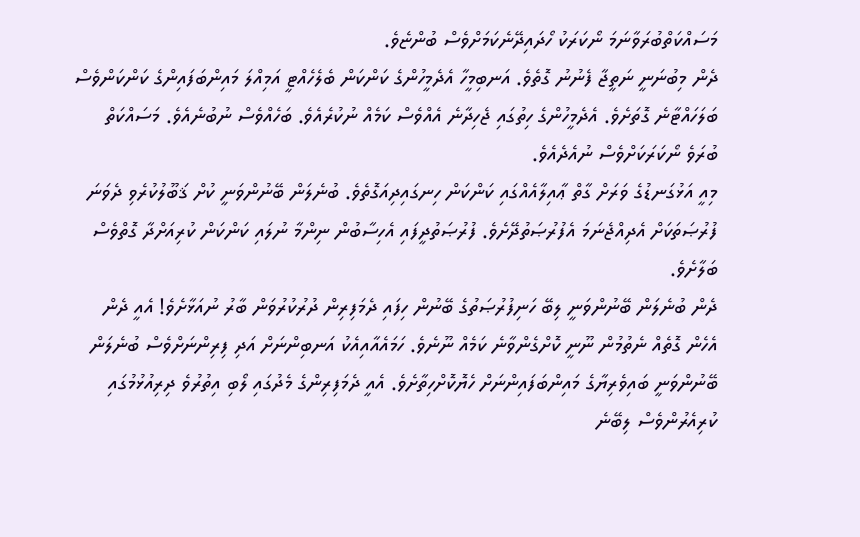މަސައްކަތްބުރަވާނަމަ ނޯކަރަކު ހޯދައިދޭނެކަމަށްވެސް ބުންޏެވެ.
ދެން މިބުނަނީ ނަތީޖާ ފެނުނު ގޮތެވެ. އަނބިމީހާ އެދެމީހުންގެ ކަންކަން ބެލެހެއްޓީ އަމިއްލަ މައިންބަފައިންގެ ކަންކަންވެސް ބަލަހައްޓާނެ ގޮތަށެވެ. އެދެމީހުންގެ ހިތުގައި ޖެހިދާނެ އެއްވެސް ކަމެއް ނުކުރެއެވެ. ބަހެއްވެސް ނުބުނެއެވެ. މަސައްކަތް ބުރަވެ ނޯކަރަކަށްވެސް ނުއެދެއެވެ.
މިއީ އަޅުގަނޑުގެ ވަރަށް ގާތް ޢާއިލާއެއްގައި ކަންކަން ހިނގައިދިއަގޮތެވެ. ބުނެލަން ބޭނުންވަނީ ކުށް ޤަބޫލުކުރެވި ދެވަނަ ފުރުޞަތަކަށް އެދިއްޖެނަމަ އެފުރުޞަތުދޭށެވެ. ފުރުޞަތުދީފައި އެހިސާބުން ނިންމާ ނުލައި ކަންކަން ކުރިއަށްދާ ގޮތްވެސް ބަލާށެވެ.
ދެން ބުނެލަން ބޭނުންވަނީ ލިބޭ ހަނިފުރުޞަތުގެ ބޭނުން ހިފައި ދެމަފިރިން ދުރުކުރުވަން ބާރު ނުއަޅާށެވެ! އެއީ ދެން އެހެން ގޮތެއް ނެތުމުން ނޫނީ ކޮށްގެންވާނެ ކަމެއް ނޫނެވެ. ހަމައެއާއިއެކު އަނބިންނަށް އަދި ފިރިންނަށްވެސް ބުނެލަން ބޭނުންވަނީ ބައިވެރިޔާގެ މައިންބަފައިންނަށް ހެޔޮކޮށްހިތާށެވެ. އެއީ ދެމަފިރިންގެ މެދުގައި ލޯބި އިތުރުވެ ދިރިއުޅުމުގައި ކުރިއެރުންވެސް ލިބޭނެ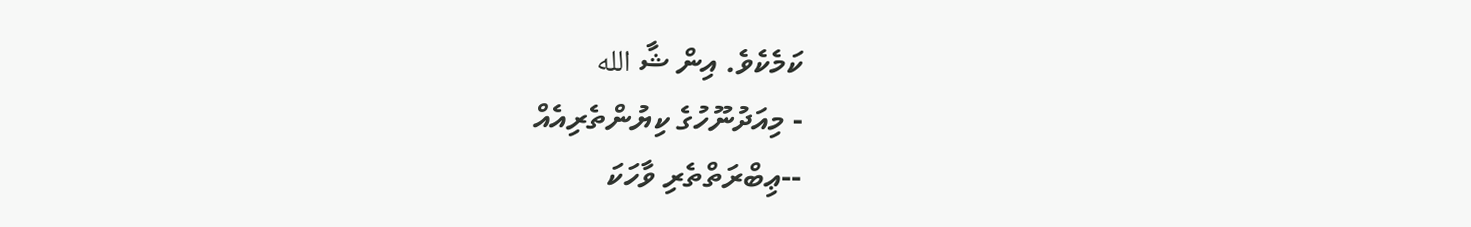ކަމެކެވެ. އިން ޝާ الله
- މިއަދުނޫހުގެ ކިޔުންތެރިއެއް
--ޢިބްރަތްތެރި ވާހަކަ